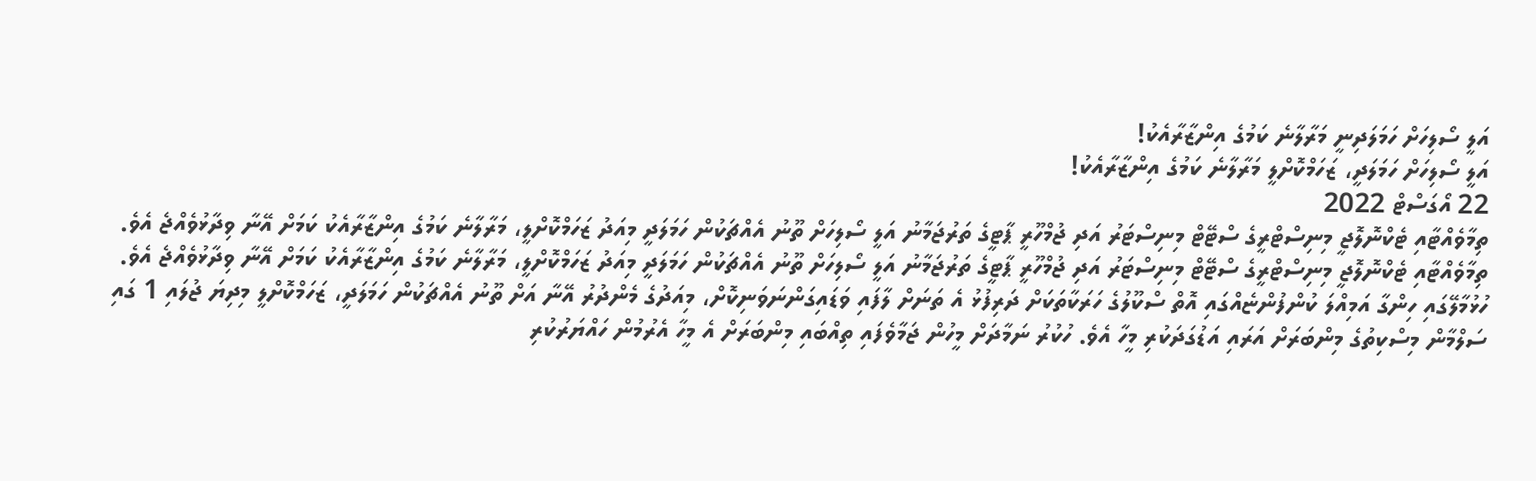އަލީ ސޯލިހަށް ހަމަލަދިނީ މަރާލާނެ ކަމުގެ އިންޒާރާއެކު!
އަލީ ސޯލިހަށް ހަމަލަދީ، ޒަހަމްކޮށްލީ މަރާލާނެ ކަމުގެ އިންޒާރާއެކު!
22 އޯގަސްޓް 2022
ތިމާވެއްޓާއި ޓެކްނޮލޮޖީ މިނިސްޓްރީގެ ސްޓޭޓް މިނިސްޓަރު އަދި ޖުމްހޫރީ ޕާޓީގެ ތަރުޖަމާނު އަލީ ސޯލިހަށް ތޫނު އެއްޗަކުން ހަމަލަދީ މިއަދު ޒަހަމްކޮށްލީ، މަރާލާނެ ކަމުގެ އިންޒާރާއެކު ކަމަށް އޭނާ ވިދާޅުވެއްޖެ އެވެ.
ތިމާވެއްޓާއި ޓެކްނޮލޮޖީ މިނިސްޓްރީގެ ސްޓޭޓް މިނިސްޓަރު އަދި ޖުމްހޫރީ ޕާޓީގެ ތަރުޖަމާނު އަލީ ސޯލިހަށް ތޫނު އެއްޗަކުން ހަމަލަދީ މިއަދު ޒަހަމްކޮށްލީ، މަރާލާނެ ކަމުގެ އިންޒާރާއެކު ކަމަށް އޭނާ ވިދާޅުވެއްޖެ އެވެ.
ހުޅުމާލޭގައި ހިންގާ އަމިއްލަ ކުންފުންޏެއްގައި އޮތް ސްކޫލުގެ ހަރަކާތަކަށް ދަރިފުޅު އެ ތަނަށް ލާފައި ވަޑައިގަންނަވަނިކޮށް، މިއަދުގެ މެންދުރު އޭނާ އަށް ތޫނު އެއްޗަކުން ހަމަލަދީ، ޒަހަމްކޮށްލީ މިދިޔަ ޖުލައި 1 ގައި ސަލްމާން މިސްކިތުގެ މިންބަރަށް އަރައި އަޑުގަދަކުރި މީހާ އެވެ. ހުކުރު ނަމާދަށް މީހުން ޖަމާވެފައި ތިއްބައި މިންބަރަށް އެ މީހާ އެރުމުން ހައްޔަރުކުރި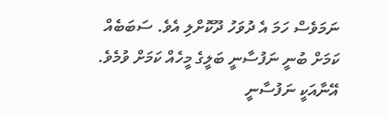ނަމަވެސް ހަމަ އެ ދުވަހު ދޫކޮށްލި އެވެ. ސަބަބެއް ކަމަށް ބުނީ ނަފުސާނީ ބަލީގެ މީހެއް ކަމަށް ވުމެވެ.
އޭނާއަކީ ނަފުސާނީ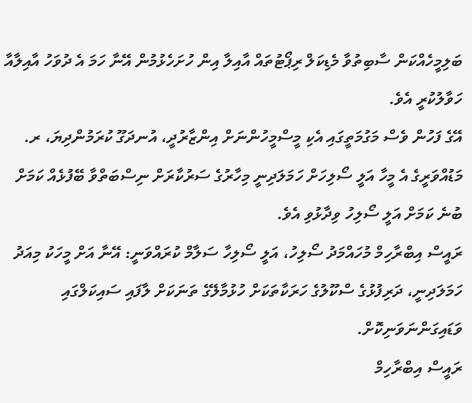ބަލިމީހެއްކަން ސާބިތުވާ މެޑިކަލް ރިޕޯޓުތައް އާއިލާ އިން ހުށަހެޅުމުން އޭނާ ހަމަ އެ ދުވަހު އާއިލާއާ ހަވާލުކުރީ އެވެ.
އޭގެ ފަހުން ވެސް މަގުމަތީގައި އެކި މީސްމީހުންނަށް އިންޒާރުދީ، އުނދަގޫ ކުރަމުންދިޔަ، ރ. މަޑުއްވަރީގެ އެ މީހާ އަލީ ސޯލިހަށް ހަމަލަދިނީ މިހާރުގެ ސަރުކާރަށް ނިސްބަތްވާ ބޭފުޅެއް ކަމަށް ބުނެ ކަމަށް އަލީ ސޯލިހު ވިދާޅުވި އެވެ.
ރައީސް އިބްރާހިމް މުހައްމަދު ސޯލިހު، އަލީ ސޯލިހާ ސަލާމް ކުރައްވަނީ: އޭނާ އަށް މީހަކު މިއަދު ހަމަލަދިނީ، ދަރިފުޅުގެ ސްކޫލުގެ ހަރަކާތަކަށް ހުޅުމާލޭގެ ތަނަކަށް ލާފައި ސައިކަލްގައި ވަޑައިގަންނަވަނިކޮށް.
ރައީސް އިބްރާހިމް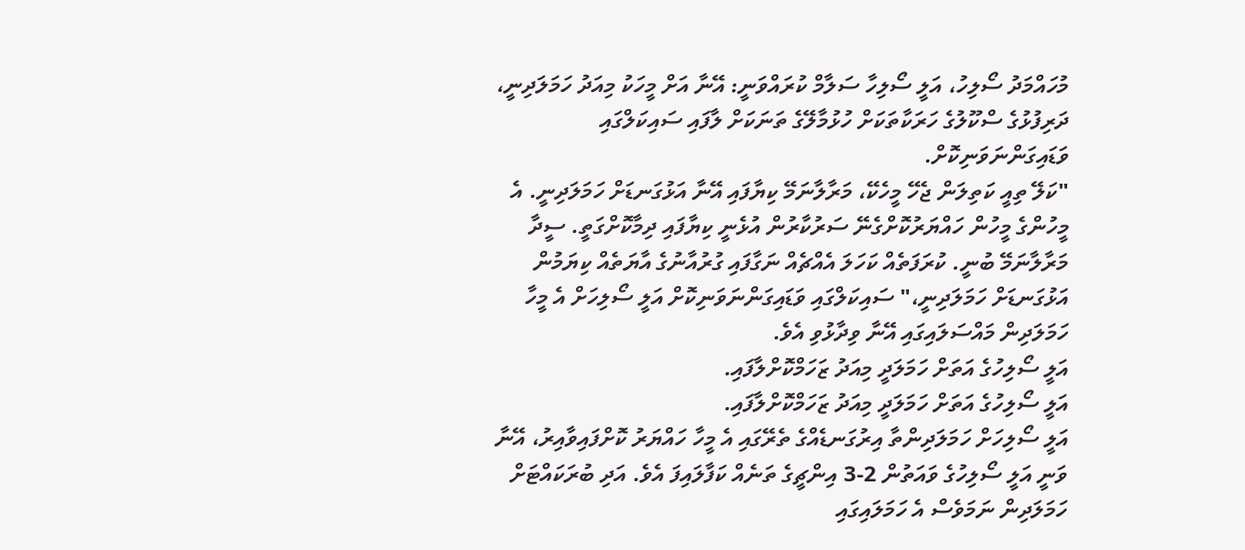މުހައްމަދު ސޯލިހު، އަލީ ސޯލިހާ ސަލާމް ކުރައްވަނީ: އޭނާ އަށް މީހަކު މިއަދު ހަމަލަދިނީ، ދަރިފުޅުގެ ސްކޫލުގެ ހަރަކާތަކަށް ހުޅުމާލޭގެ ތަނަކަށް ލާފައި ސައިކަލްގައި ވަޑައިގަންނަވަނިކޮށް.
"ކަލޭ ތިއީ ކަތިލަން ޖެހޭ މީހެކޭ، މަރާލާނަމޭ ކިޔާފައި އޭނާ އަޅުގަނޑަށް ހަމަލަދިނީ. އެ މީހުންގެ މީހުން ހައްޔަރުކޮށްގެނޭ ސަރުކާރުން އުޅެނީ ކިޔާފައި ދިމާކޮށްގަތީ. ސީދާ މަރާލާނަމޭ ބުނީ. ކުރަފަތެއް ކަހަލަ އެއްޗެއް ނަގާފައި ގުރުއާނުގެ އާޔަތެއް ކިޔަމުން އަޅުގަނޑަށް ހަމަލަދިނީ،" ސައިކަލްގައި ވަޑައިގަންނަވަނިކޮށް އަލީ ސޯލިހަށް އެ މީހާ ހަމަލަދިން މައްސަލައިގައި އޭނާ ވިދާޅުވި އެވެ.
އަލީ ސޯލިހުގެ އަތަށް ހަމަލަދީ މިއަދު ޒަހަމްކޮށްލާފައި.
އަލީ ސޯލިހުގެ އަތަށް ހަމަލަދީ މިއަދު ޒަހަމްކޮށްލާފައި.
އަލީ ސޯލިހަށް ހަމަލަދިންތާ އިރުގަނޑެއްގެ ތެރޭގައި އެ މީހާ ހައްޔަރު ކޮށްފައިވާއިރު، އޭނާ ވަނީ އަލީ ސޯލިހުގެ ވައަތުން 2-3 އިންޗީގެ ތަނެއް ކަފާލައިފަ އެވެ. އަދި ބުރަކައްޓަށް ހަމަލަދިން ނަމަވެސް އެ ހަމަލައިގައި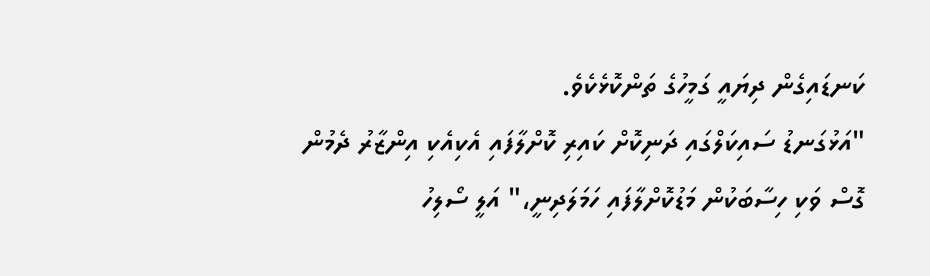ކަނޑައިގެން ދިޔައީ ގަމީހުގެ ތަންކޮޅެކެވެ.
"އަޅުގަނޑު ސައިކަލްގައި ދަނިކޮށް ކައިރި ކޮށްލާފައި އެކިއެކި އިންޒާރު ދެމުން ގޮސް ވަކި ހިސާބަކުން މަޑުކޮށްލާފައި ހަމަލަދިނީ،" އަލީ ސޯލިހު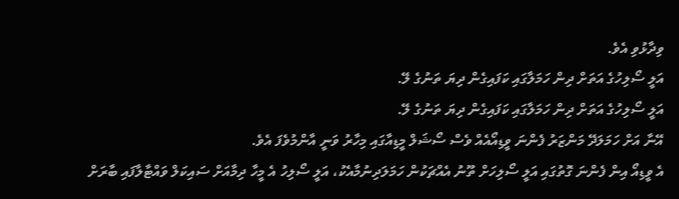ވިދާޅުވި އެވެ.
އަލީ ސޯލިހުގެ އަތަށް ދިން ހަމަލާގައި ކަފައިގެން ދިޔަ ތަނުގެ ލޭ.
އަލީ ސޯލިހުގެ އަތަށް ދިން ހަމަލާގައި ކަފައިގެން ދިޔަ ތަނުގެ ލޭ.
އޭނާ އަށް ހަމަލަދޭ މަންޒަރު ފެންނަ ވީޑިއޯއެއް ވެސް ސޯޝަލް މީޑިއާގައި މިހާރު ވަނީ އާންމުވެފަ އެވެ.
އެ ވީޑިއޯ އިން ފެންނަ ގޮތުގައި އަލީ ސޯލިހަށް ތޫނު އެއްޗަކުން ހަމަލަދިނުމާއެކު، އަލީ ސޯލިހު އެ މީހާ ދިމާއަށް ސައިކަލް ވައްޓާލާފައި ބާރަށް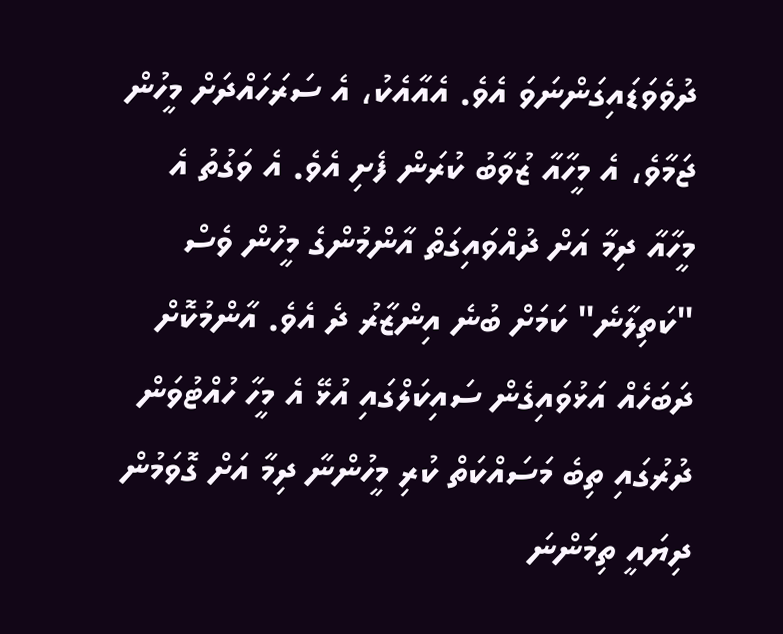ދުވެވަޑައިގަންނަވަ އެވެ. އެއާއެކު، އެ ސަރަހައްދަށް މީހުން ޖަމާވެ، އެ މީހާއާ ޒުވާބު ކުރަން ފެށި އެވެ. އެ ވަގުތު އެ މީހާއާ ދިމާ އަށް ދުއްވައިގަތް އާންމުންގެ މީހުން ވެސް "ކަތިލާނެ" ކަމަށް ބުނެ އިންޒާރު ދެ އެވެ. އާންމުކޮށް ދަބަހެއް އަޅުވައިގެން ސައިކަލްގައި އުޅޭ އެ މީހާ ހުއްޓުވަން ދުރުގައި ތިބެ މަސައްކަތް ކުރި މީހުންނާ ދިމާ އަށް ގޮވަމުން ދިޔައީ ތިމަންނަ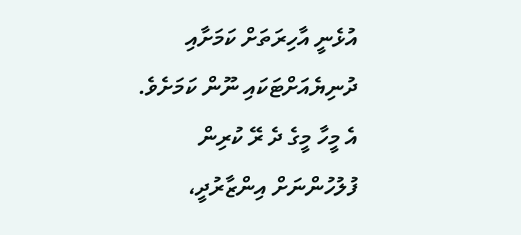އުޅެނީ އާހިރަތަށް ކަމަށާއި ދުނިޔެއަށްޓަކައި ނޫން ކަމަށެވެ.
އެ މީހާ މީގެ ދެ ރޭ ކުރިން ފުލުހުންނަށް އިންޒާރުދީ،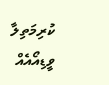ކުރިމަތިލާ ވީޑިއޯއެއް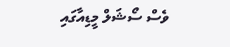ވެސް ސޯޝަލް މީޑިއާގައި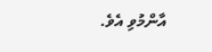އާންމުވި އެވެ.